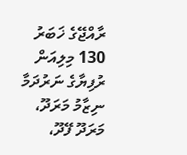ރާއްޖޭގެ ޚަބަރު
130 މިލިއަން ރުފިޔާގެ ނަރުދަމާ ނިޒާމު މަރަދޫ، މަރަދޫ ފޭދޫ،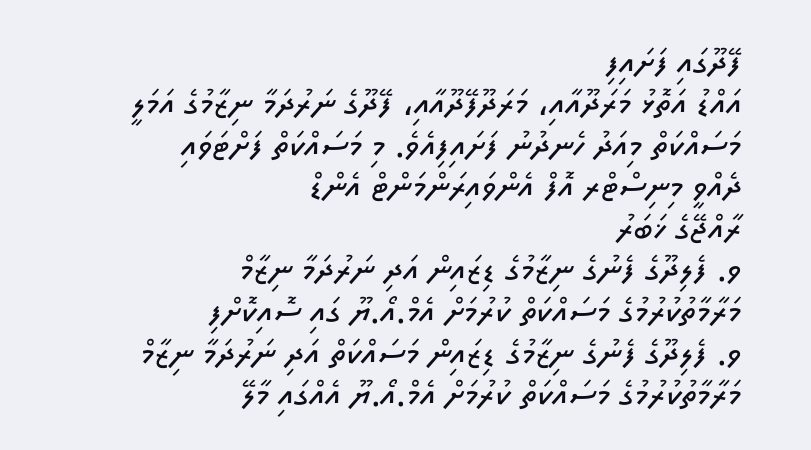ފޭދޫގައި ފަށައިފި
އައްޑު އަތޮޅު މަރަދޫއާއި، މަރަދޫފޭދޫއާއި، ފޭދޫގެ ނަރުދަމާ ނިޒާމުގެ އަމަލީ މަސައްކަތް މިއަދު ހެނދުނު ފަށައިފިއެވެ. މި މަސައްކަތް ފަށްޓަވައި ދެއްވީ މިނިސްޓްރ އޮފް އެންވައިރަންމަންޓް އެންޑް
ރާއްޖޭގެ ޚަބަރު
ވ. ފެލިދޫގެ ފެނުގެ ނިޒާމުގެ ޑިޒައިން އަދި ނަރުދަމާ ނިޒާމް މަރާމާތުކުރުމުގެ މަސައްކަތް ކުރުމަށް އެމް.އޯ.ޔޫ ގައި ސޮއިކޮށްފި
ވ. ފެލިދޫގެ ފެނުގެ ނިޒާމުގެ ޑިޒައިން މަސައްކަތް އަދި ނަރުދަމާ ނިޒާމް މަރާމާތުކުރުމުގެ މަސައްކަތް ކުރުމަށް އެމް.އޯ.ޔޫ އެއްގައި މާލޭ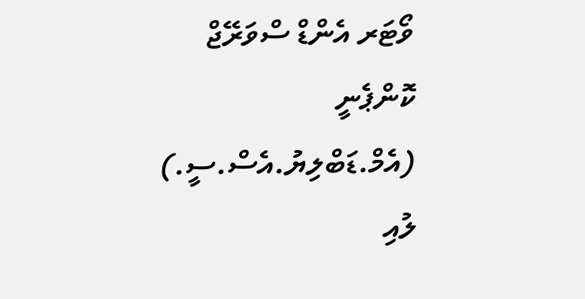ވޯޓަރ އެންޑް ސްވަރޭޖް ކޮންޕެނީ (އެމް.ޑަބްލިޔު.އެސް.ސީ.)
ލުއި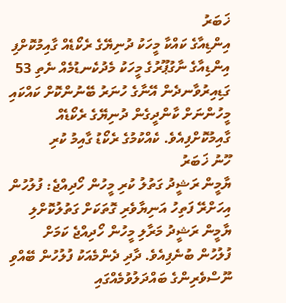ޚަބަރު
އިންޑިއާގެ ކައްކާ މީހަކު ދުނިޔޭގެ ރެކޯޑެއް ގާއިމުކޮށްފި
އިންޑިއާގެ ނާގުޕޫރުގެ މީހަކު މެދުކެނޑުމެއް ނެތި 53 ގަޑިއިރުވާނދެން އޭނާގެ ހުނަރު ބޭނުންކޮށް ކައްކައި މީހުންނަށް ކާންދީގެން ދުނިޔޭގެ ރެކޯޑެއް ގާއިމުކޮށްފިއެވެ. ކެއްކުމުގެ ރެކޯޑު ގާއިމު ކުރި
ހޫނު ޚަބަރު
ޔާމީން ރަޝީދު ގަތުލު ކުރި މީހުން ހޯދިއްޖެ: ފުލުހުން
އިހަށްރޭ ފަތިހު އަނިޔާވެރި ގޮތަކަށް ގަތުލުކޮށްލި ޔާމީން ރަޝީދު މަރާލި މީހުން ހޯދިއްޖެ ކަމަށް ފުލުހުން ބުނެފިއެވެ. ދާދި ދެންމެއަކު ފުލުހުން ބޭއްވި ނޫސްވެރިންގެ ބައްދަލުވުމެއްގައި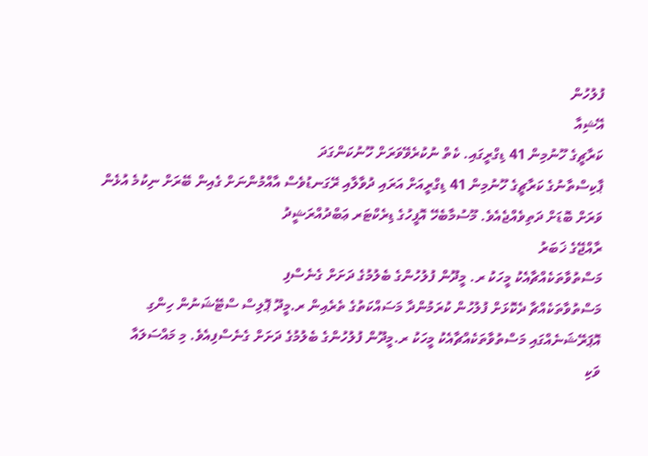ފުލުހުން
އޭޝިއާ
ކަރާޗީގެ ހޫނުމިން 41 ޑިގްރީގައި. ކެތް ނުކުރެވޭވަރަށް ހޫނުކަންގަދަ
ޕާކިސްތާނުގެ ކަރާޗީގެ ހޫނުމިން 41 ޑިގްރީއަށް އަރައި ދުވާލާއި ރޭގަނޑުވެސް އާއްމުންނަށް ގެއިން ބޭރަށް ނިކުމެ އުޅެން ވަރަށް ބޮޑަށް ދަތިވެއްޖެއެވެ. މޫސުމާބެހޭ އޮފީހުގެ ޑިރެކްޓަރ ޢަބްދުއްރަޝީދު
ރާއްޖޭގެ ޚަބަރު
މަސްތުވާތަކެއްޗާއެކު މީހަކު ރ. މީދޫން ފުލުހުންގެ ބެލުމުގެ ދަށަށް ގެނެސްފި
މަސްތުވާތަކެއްޗާ ދެކޮޅަށް ފުލުހުން ކުރަމުންދާ މަސައްކަތުގެ ތެރެއިން ރ.މީދޫ ޕޮލިސް ސްޓޭޝަނުން ހިންގި އޮޕަރޭޝަނެއްގައި މަސްތުވާތަކެއްޗާއެކު މީހަކު ރ.މީދޫން ފުލުހުންގެ ބެލުމުގެ ދަށަށް ގެނެސްފިއެވެ. މި މައްސަލައާ
ވަކި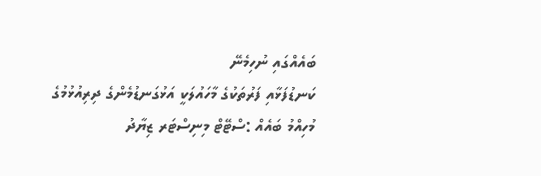ބައެއްގައި ނުހިމެނޭ
ކަނޑުފަޅާއި ފަރުތަކުގެ މާހައުލަކީ އަޅުގަނޑުމެންގެ ދިރިއުޅުމުގެ މުހިއްމު ބައެއް :ސްޓޭޓް މިނިސްޓަރ ޒިޔާދު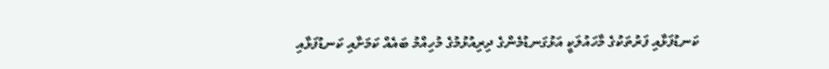ކަނޑުފަޅާއި ފަރުތަކުގެ މާހައުލަކީ އަޅުގަނޑުމެންގެ ދިރިއުޅުމުގެ މުހިއްމު ބައެއް ކަމަށާއި ކަނޑުފަޅާއި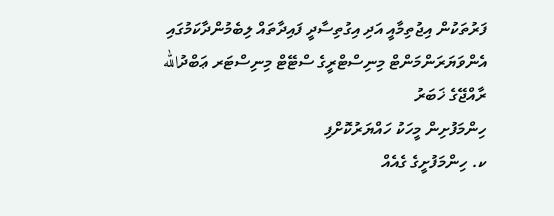ފަރުތަކުން އިޖުތިމާއީ އަދި އިގުތިސާދީ ފައިދާތައް ލިބެމުންދާކަމުގައި އެންވަޔަރަންމަންޓް މިނިސްޓްރީގެ ސްޓޭޓް މިނިސްޓަރ ޢަބްދުالله
ރާއްޖޭގެ ޚަބަރު
ހިންމަފުށިން މީހަކު ހައްޔަރުކޮށްފި
ކ. ހިންމަފުށީގެ ގެއެއް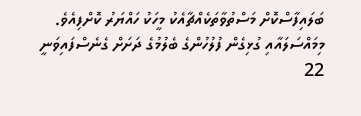ބަލައިފާސްކޮށް މަސްތުވާތަކެއްޗާއެކު މީހަކު ހައްޔަރު ކޮށްފިއެވެ. މިމައްސަލައާއި ގުޅިގެން ފުލުހުންގެ ބެލުމުގެ ދަށަށް ގެނެސްފައިވަނީ 22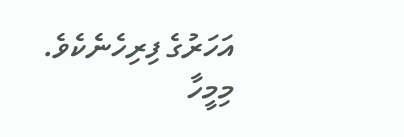އަހަރުގެ ފިރިހެނެކެވެ. މިމީހާ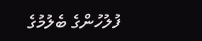ފުލުހުންގެ ބެލުމުގެ